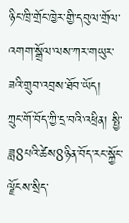ཉིང་ཁྲི་གྲོང་ཁྱེར་གྱི་དབུལ་གྲོལ་འགག་སྒྲོལ་ལས་ཀར་གཡུར་ཟའི་གྲུབ་འབྲས་ཐོབ་ཡོད།
ཀྲུང་གོ་བོད་ཀྱི་དྲ་བའི་འཕྲིན། སྤྱི་ཟླ8པའི་ཚེས8ཉིན་བོད་རང་སྐྱོང་ལྗོངས་སྲིད་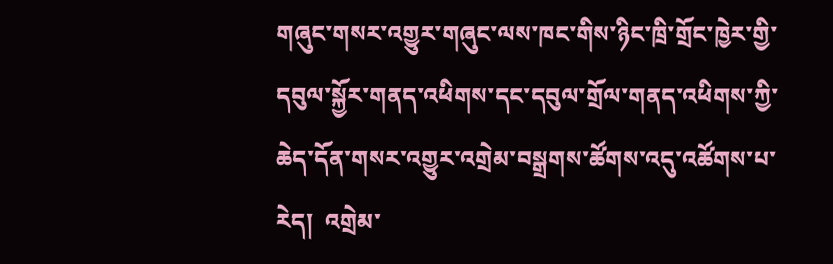གཞུང་གསར་འགྱུར་གཞུང་ལས་ཁང་གིས་ཉིང་ཁྲི་གྲོང་ཁྱེར་གྱི་དབུལ་སྐྱོར་གནད་འཕིགས་དང་དབུལ་གྲོལ་གནད་འཕིགས་ཀྱི་ཆེད་དོན་གསར་འགྱུར་འགྲེམ་བསྒྲགས་ཚོགས་འདུ་འཚོགས་པ་རེད།  འགྲེམ་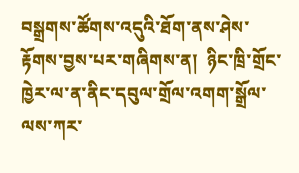བསྒྲགས་ཚོགས་འདུའི་ཐོག་ནས་ཤེས་རྟོགས་བྱས་པར་གཞིགས་ན།  ཉིང་ཁྲི་གྲོང་ཁྱེར་ལ་ན་ནིང་དབུལ་གྲོལ་འགག་སྒྲོལ་ལས་ཀར་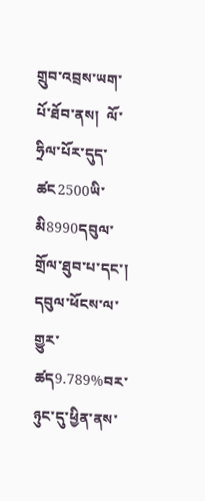གྲུབ་འབྲས་ཡག་པོ་ཐོབ་ནས།  ལོ་ཧྲིལ་པོར་དུད་ཚང2500ཡི་མི8990དབུལ་གྲོལ་ཐུབ་པ་དང་།  དབུལ་ཕོངས་ལ་གྱུར་ཚད9.789%བར་ཉུང་དུ་ཕྱིན་ནས་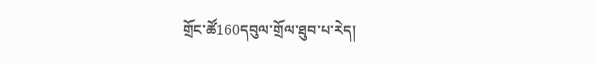གྲོང་ཚོ160དབུལ་གྲོལ་ཐུབ་པ་རེད།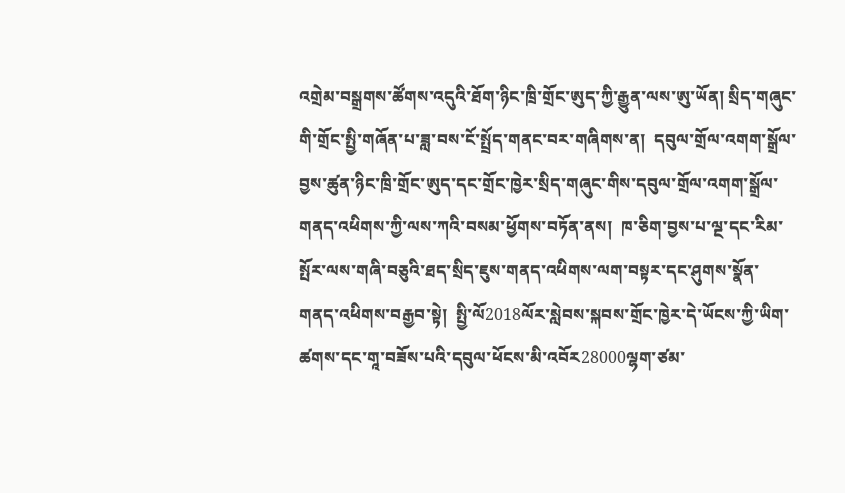འགྲེམ་བསྒྲགས་ཚོགས་འདུའི་ཐོག་ཉིང་ཁྲི་གྲོང་ཨུད་ཀྱི་རྒྱུན་ལས་ཨུ་ཡོན། སྲིད་གཞུང་གི་གྲོང་སྤྱི་གཞོན་པ་ཟླ་བས་ངོ་སྤྲོད་གནང་བར་གཞིགས་ན།  དབུལ་གྲོལ་འགག་སྒྲོལ་བྱས་ཚུན་ཉིང་ཁྲི་གྲོང་ཨུད་དང་གྲོང་ཁྱེར་སྲིད་གཞུང་གིས་དབུལ་གྲོལ་འགག་སྒྲོལ་གནད་འཕིགས་ཀྱི་ལས་ཀའི་བསམ་ཕྱོགས་བཏོན་ནས།  ཁ་ཅིག་བྱས་པ་ལྔ་དང་རིམ་སྤོར་ལས་གཞི་བཅུའི་ཐད་སྲིད་ཇུས་གནད་འཕིགས་ལག་བསྟར་དང་ཤུགས་སྣོན་གནད་འཕིགས་བརྒྱབ་སྟེ།  སྤྱི་ལོ2018ལོར་སླེབས་སྐབས་གྲོང་ཁྱེར་དེ་ཡོངས་ཀྱི་ཡིག་ཚགས་དང་གཱ་བཟོས་པའི་དབུལ་ཕོངས་མི་འབོར28000ལྷག་ཙམ་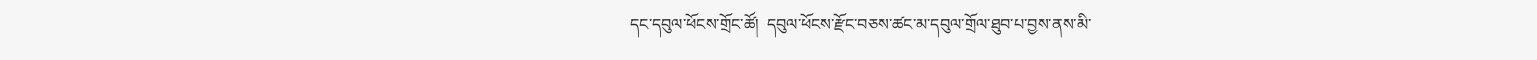དང་དབུལ་ཕོངས་གྲོང་ཚོ།  དབུལ་ཕོངས་རྫོང་བཅས་ཚང་མ་དབུལ་གྲོལ་ཐུབ་པ་བྱས་ནས་མི་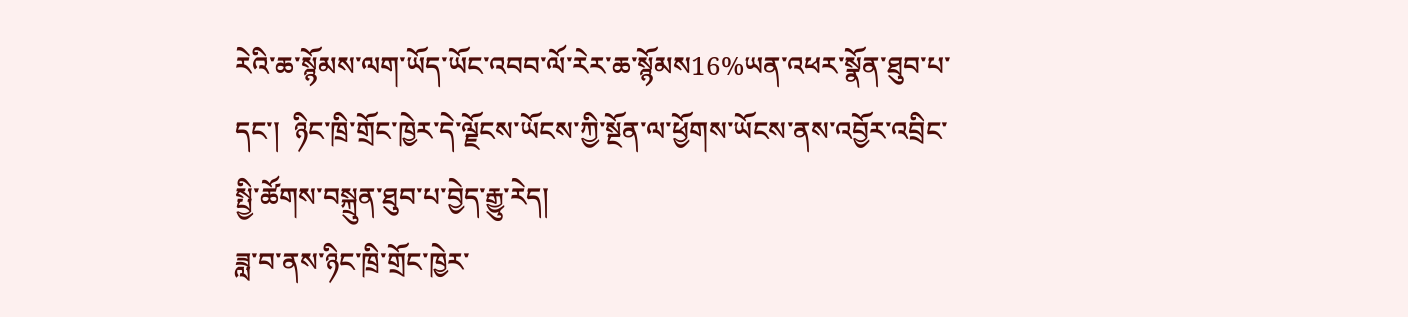རེའི་ཆ་སྙོམས་ལག་ཡོད་ཡོང་འབབ་ལོ་རེར་ཆ་སྙོམས16%ཡན་འཕར་སྣོན་ཐུབ་པ་དང་།  ཉིང་ཁྲི་གྲོང་ཁྱེར་དེ་ལྗོངས་ཡོངས་ཀྱི་སྔོན་ལ་ཕྱོགས་ཡོངས་ནས་འབྱོར་འབྲིང་སྤྱི་ཚོགས་བསྐྲུན་ཐུབ་པ་བྱེད་རྒྱུ་རེད།
ཟླ་བ་ནས་ཉིང་ཁྲི་གྲོང་ཁྱེར་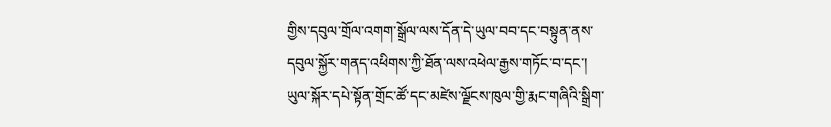གྱིས་དབུལ་གྲོལ་འགག་སྒྲོལ་ལས་དོན་དེ་ཡུལ་བབ་དང་བསྟུན་ནས་དབུལ་སྐྱོར་གནད་འཕིགས་ཀྱི་ཐོན་ལས་འཕེལ་རྒྱས་གཏོང་བ་དང་།  ཡུལ་སྐོར་དཔེ་སྟོན་གྲོང་ཚོ་དང་མཛེས་ལྗོངས་ཁུལ་གྱི་རྨང་གཞིའི་སྒྲིག་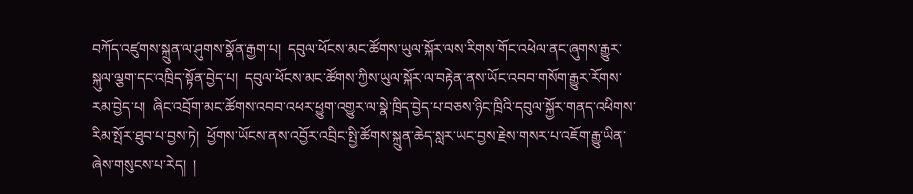བཀོད་འཛུགས་སྐྲུན་ལ་ཤུགས་སྣོན་རྒྱག་པ།  དབུལ་ཕོངས་མང་ཚོགས་ཡུལ་སྐོར་ལས་རིགས་གོང་འཕེལ་ནང་ཞུགས་རྒྱུར་སྐུལ་ལྕག་དང་འཁྲིད་སྟོན་བྱེད་པ།  དབུལ་ཕོངས་མང་ཚོགས་ཀྱིས་ཡུལ་སྐོར་ལ་བརྟེན་ནས་ཡོང་འབབ་གསོག་རྒྱུར་རོགས་རམ་བྱེད་པ།  ཞིང་འབྲོག་མང་ཚོགས་འབབ་འཕར་ཕྱུག་འགྱུར་ལ་སྣེ་ཁྲིད་བྱེད་པ་བཅས་ཉིང་ཁྲིའི་དབུལ་སྐྱོར་གནད་འཕིགས་རིམ་སྤོར་ཐུབ་པ་བྱས་ཏེ།  ཕྱོགས་ཡོངས་ནས་འབྱོར་འབྲིང་སྤྱི་ཚོགས་སྐྲུན་ཆེད་སླར་ཡང་བྱས་རྗེས་གསར་པ་འཇོག་རྒྱུ་ཡིན་ཞེས་གསུངས་པ་རེད།  །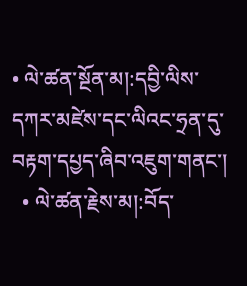• ལེ་ཚན་སྔོན་མ།:དབྱི་ལིས་དཀར་མཛེས་དང་ལིའང་ཧྲན་དུ་བརྟག་དཔྱད་ཞིབ་འཇུག་གནང་།
  • ལེ་ཚན་རྗེས་མ།:བོད་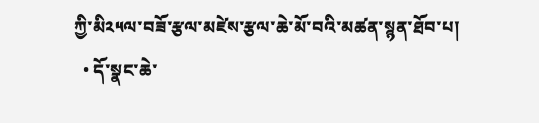ཀྱི་མི༢༥ལ་བཟོ་རྩལ་མཛེས་རྩལ་ཆེ་མོ་བའི་མཚན་སྙན་ཐོབ་པ།
  • དོ་སྣང་ཆེ་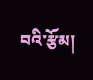བའི་རྩོམ།